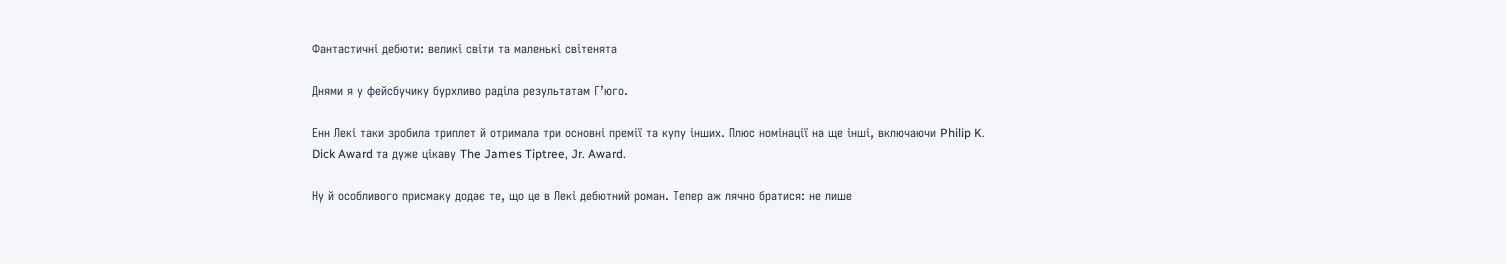Фантастичні дебюти: великі світи та маленькі світенята

Днями я у фейсбучику бурхливо раділа результатам Г’юго.

Енн Лекі таки зробила триплет й отримала три основні премії та купу інших. Плюс номінації на ще інші, включаючи Philip K. Dick Award та дуже цікаву The James Tiptree, Jr. Award.

Ну й особливого присмаку додає те, що це в Лекі дебютний роман. Тепер аж лячно братися: не лише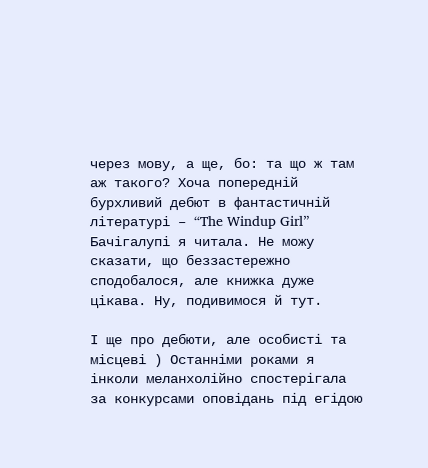через мову, а ще, бо: та що ж там аж такого? Хоча попередній бурхливий дебют в фантастичній літературі – “The Windup Girl” Бачігалупі я читала. Не можу сказати, що беззастережно сподобалося, але книжка дуже цікава. Ну, подивимося й тут.

І ще про дебюти, але особисті та місцеві ) Останніми роками я інколи меланхолійно спостерігала за конкурсами оповідань під егідою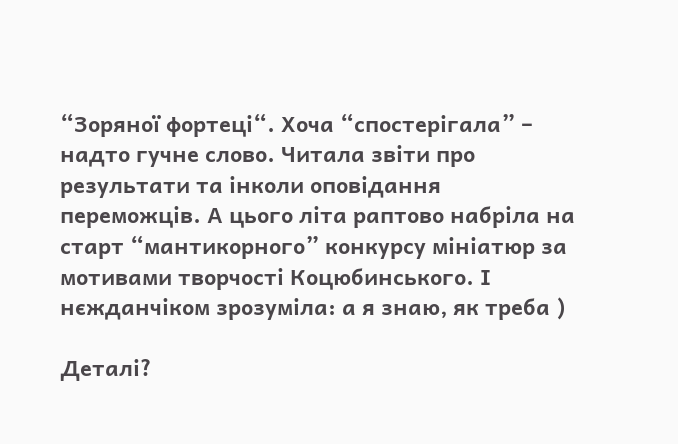“Зоряної фортеці“. Хоча “спостерігала” – надто гучне слово. Читала звіти про результати та інколи оповідання переможців. А цього літа раптово набріла на старт “мантикорного” конкурсу мініатюр за мотивами творчості Коцюбинського. І нєжданчіком зрозуміла: а я знаю, як треба )

Деталі?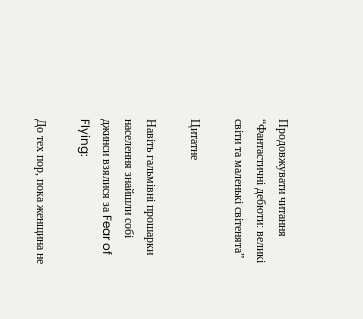Продовжувати читання “Фантастичні дебюти: великі світи та маленькі світенята”

Цитатне

Навіть гальмівні прошарки  населення знайшли собі джинси взялися за Fear of Flying:

До тех пор, пока женщина не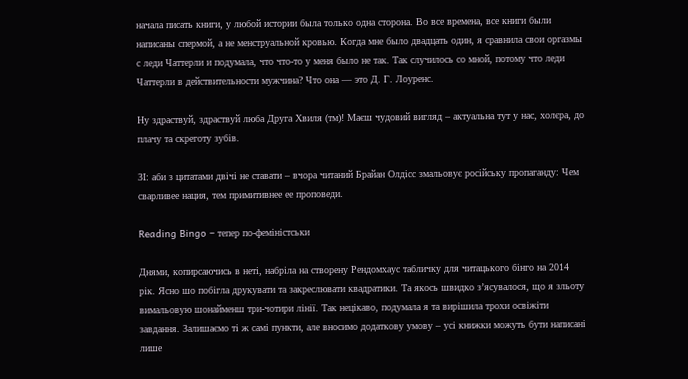начала писать книги, у любой истории была только одна сторона. Во все времена, все книги были написаны спермой, а не менструальной кровью. Когда мне было двадцать один, я сравнила свои оргазмы с леди Чаттерли и подумала, что что-то у меня было не так. Так случилось со мной, потому что леди Чаттерли в действительности мужчина? Что она — это Д. Г. Лоуренс.

Ну здраствуй, здраствуй люба Друга Хвиля (тм)! Маєш чудовий вигляд – актуальна тут у нас, холєра, до плачу та скреготу зубів.

ЗІ: аби з цитатами двічі не ставати – вчора читаний Брайан Олдісс змальовує російську пропаганду: Чем сварливее нация, тем примитивнее ее проповеди.

Reading Bingo – тепер по-феміністськи

Днями, копирсаючись в неті, набріла на створену Рендомхаус табличку для читацького бінго на 2014 рік. Ясно шо побігла друкувати та закреслювати квадратики. Та якось швидко з’ясувалося, що я зльоту вимальовую шонайменш три-чотири лінії. Так нецікаво, подумала я та вирішила трохи освіжіти завдання. Залишаємо ті ж самі пункти, але вносимо додаткову умову – усі книжки можуть бути написані лише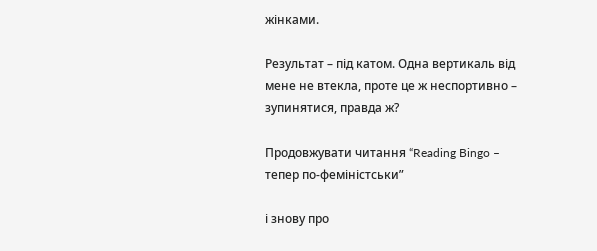жінками.

Результат – під катом. Одна вертикаль від мене не втекла, проте це ж неспортивно – зупинятися, правда ж?

Продовжувати читання “Reading Bingo – тепер по-феміністськи”

і знову про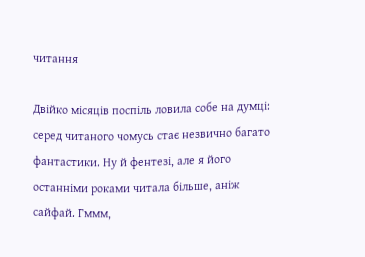читання

Двійко місяців поспіль ловила собе на думці: серед читаного чомусь стає незвично багато фантастики. Ну й фентезі, але я його останніми роками читала більше, аніж сайфай. Гммм,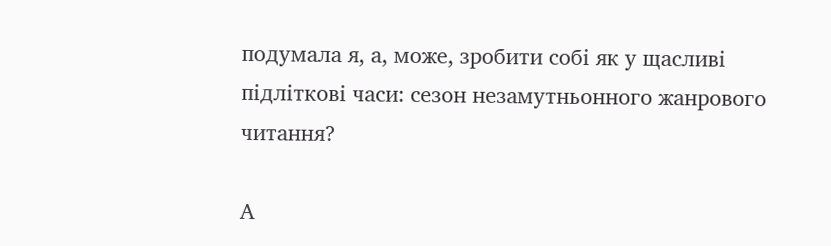подумала я, а, може, зробити собі як у щасливі підліткові часи: сезон незамутньонного жанрового читання?

А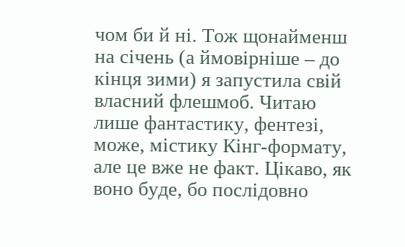чом би й ні. Тож щонайменш на січень (а ймовірніше – до кінця зими) я запустила свій власний флешмоб. Читаю лише фантастику, фентезі, може, містику Кінг-формату, але це вже не факт. Цікаво, як воно буде, бо послідовно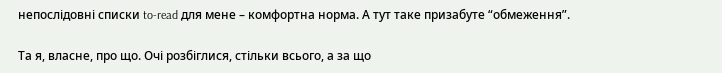непослідовні списки to-read для мене – комфортна норма. А тут таке призабуте “обмеження”.

Та я, власне, про що. Очі розбіглися, стільки всього, а за що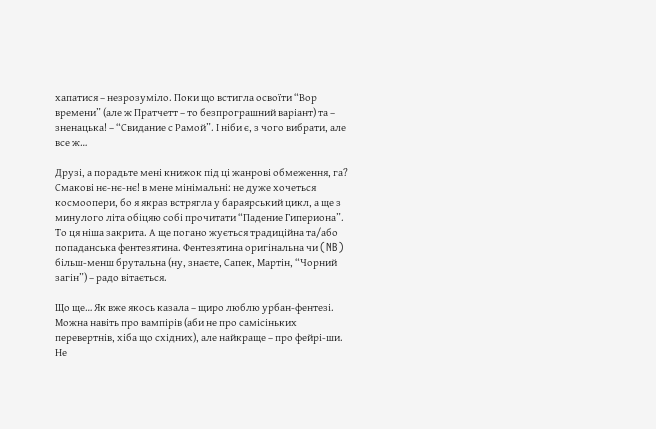хапатися – незрозуміло. Поки що встигла освоїти “Вор времени” (але ж Пратчетт – то безпрограшний варіант) та – зненацька! – “Свидание с Рамой”. І ніби є, з чого вибрати, але все ж…

Друзі, а порадьте мені книжок під ці жанрові обмеження, га? Смакові нє-нє-нє! в мене мінімальні: не дуже хочеться космоопери, бо я якраз встрягла у бараярський цикл, а ще з минулого літа обіцяю собі прочитати “Падение Гипериона”. То ця ніша закрита. А ще погано жується традиційна та/або попаданська фентезятина. Фентезятина оригінальна чи (NB) більш-менш брутальна (ну, знаєте, Сапек, Мартін, “Чорний загін”) – радо вітається.

Що ще… Як вже якось казала – щиро люблю урбан-фентезі. Можна навіть про вампірів (аби не про самісіньких перевертнів, хіба що східних), але найкраще – про фейрі-ши. Не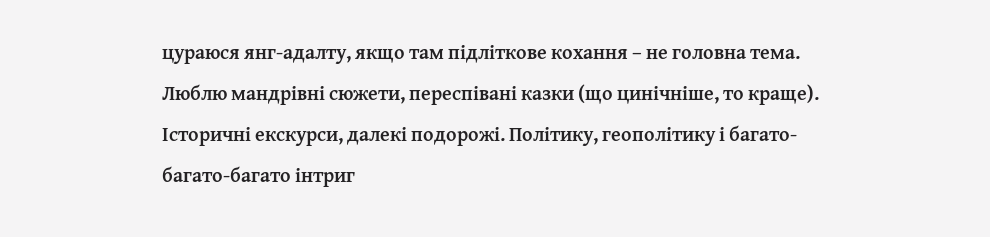цураюся янг-адалту, якщо там підліткове кохання – не головна тема. Люблю мандрівні сюжети, переспівані казки (що цинічніше, то краще). Історичні екскурси, далекі подорожі. Політику, геополітику і багато-багато-багато інтриг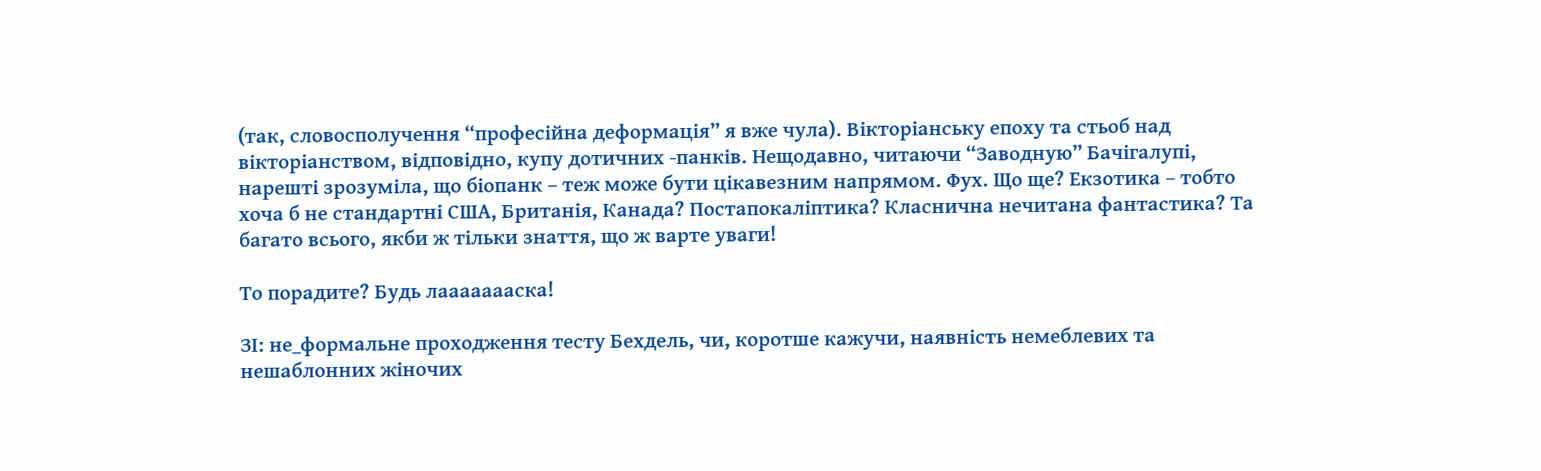(так, словосполучення “професійна деформація” я вже чула). Вікторіанську епоху та стьоб над вікторіанством, відповідно, купу дотичних -панків. Нещодавно, читаючи “Заводную” Бачігалупі, нарешті зрозуміла, що біопанк – теж може бути цікавезним напрямом. Фух. Що ще? Екзотика – тобто хоча б не стандартні США, Британія, Канада? Постапокаліптика? Класнична нечитана фантастика? Та багато всього, якби ж тільки знаття, що ж варте уваги!

То порадите? Будь лаааааааска!

ЗІ: не_формальне проходження тесту Бехдель, чи, коротше кажучи, наявність немеблевих та нешаблонних жіночих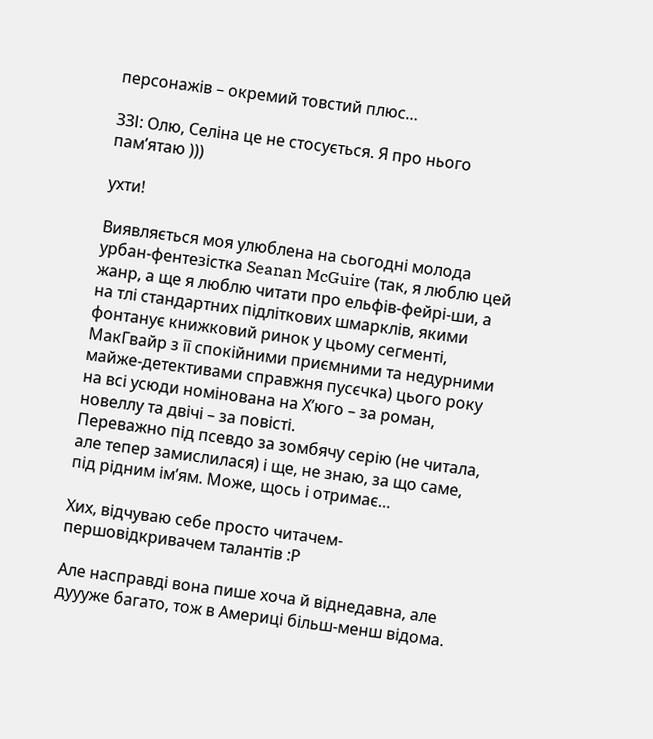персонажів – окремий товстий плюс…

ЗЗІ: Олю, Селіна це не стосується. Я про нього пам’ятаю )))

ухти!

Виявляється моя улюблена на сьогодні молода урбан-фентезістка Seanan McGuire (так, я люблю цей жанр, а ще я люблю читати про ельфів-фейрі-ши, а на тлі стандартних підліткових шмарклів, якими фонтанує книжковий ринок у цьому сегменті, МакГвайр з її спокійними приємними та недурними майже-детективами справжня пусєчка) цього року на всі усюди номінована на Х’юго – за роман, новеллу та двічі – за повісті.
Переважно під псевдо за зомбячу серію (не читала, але тепер замислилася) і ще, не знаю, за що саме, під рідним ім’ям. Може, щось і отримає…

Хих, відчуваю себе просто читачем-першовідкривачем талантів :Р

Але насправді вона пише хоча й віднедавна, але дуууже багато, тож в Америці більш-менш відома.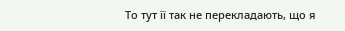То тут її так не перекладають, що я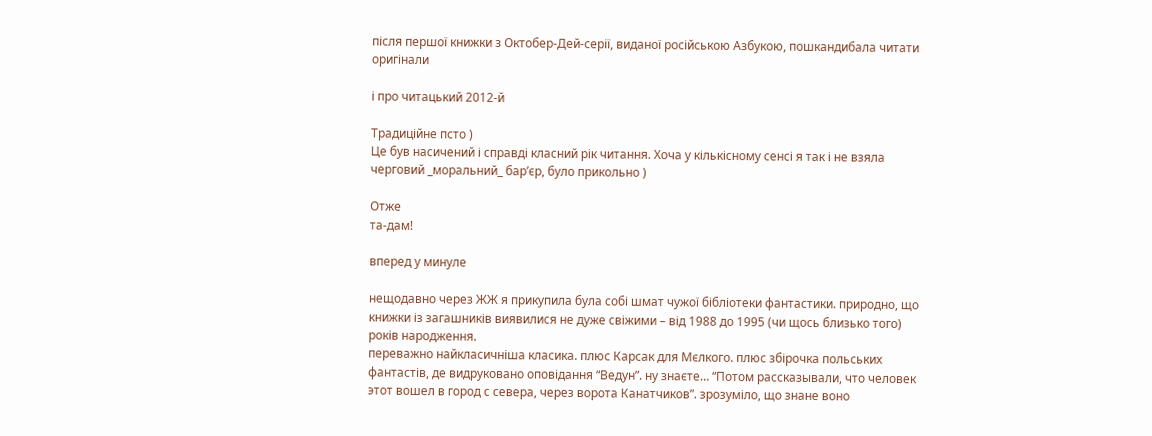після першої книжки з Октобер-Дей-серії, виданої російською Азбукою, пошкандибала читати оригінали

і про читацький 2012-й

Традиційне псто )
Це був насичений і справді класний рік читання. Хоча у кількісному сенсі я так і не взяла черговий _моральний_ бар’єр, було прикольно )

Отже
та-дам!

вперед у минуле

нещодавно через ЖЖ я прикупила була собі шмат чужої бібліотеки фантастики. природно, що книжки із загашників виявилися не дуже свіжими – від 1988 до 1995 (чи щось близько того) років народження.
переважно найкласичніша класика. плюс Карсак для Мєлкого. плюс збірочка польських фантастів, де видруковано оповідання “Ведун”. ну знаєте… “Потом рассказывали, что человек этот вошел в город с севера, через ворота Канатчиков”. зрозуміло, що знане воно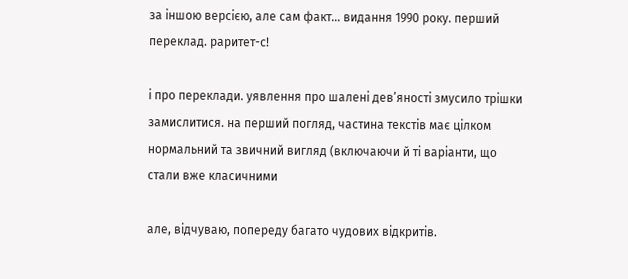за іншою версією, але сам факт… видання 1990 року. перший переклад. раритет-с!

і про переклади. уявлення про шалені дев’яності змусило трішки замислитися. на перший погляд, частина текстів має цілком нормальний та звичний вигляд (включаючи й ті варіанти, що стали вже класичними

але, відчуваю, попереду багато чудових відкритів.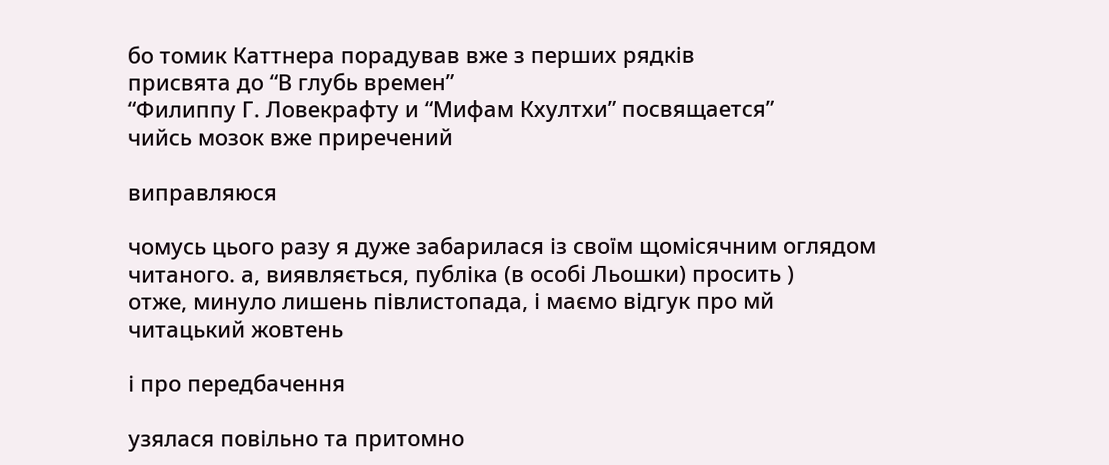бо томик Каттнера порадував вже з перших рядків
присвята до “В глубь времен”
“Филиппу Г. Ловекрафту и “Мифам Кхултхи” посвящается”
чийсь мозок вже приречений

виправляюся

чомусь цього разу я дуже забарилася із своїм щомісячним оглядом читаного. а, виявляється, публіка (в особі Льошки) просить )
отже, минуло лишень півлистопада, і маємо відгук про мй читацький жовтень

і про передбачення

узялася повільно та притомно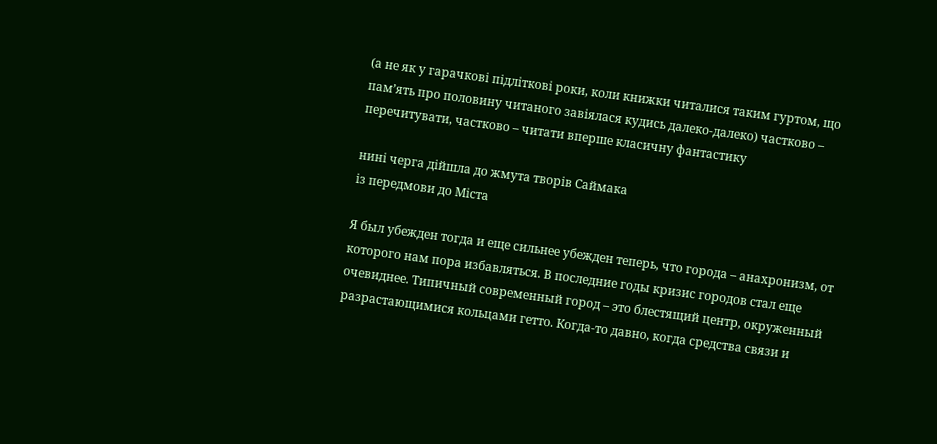(а не як у гарачкові підліткові роки, коли книжки читалися таким гуртом, що пам’ять про половину читаного завіялася кудись далеко-далеко) частково – перечитувати, частково – читати вперше класичну фантастику

нині черга дійшла до жмута творів Саймака
із передмови до Міста

Я был убежден тогда и еще сильнее убежден теперь, что города – анахронизм, от которого нам пора избавляться. В последние годы кризис городов стал еще очевиднее. Типичный современный город – это блестящий центр, окруженный разрастающимися кольцами гетто. Когда-то давно, когда средства связи и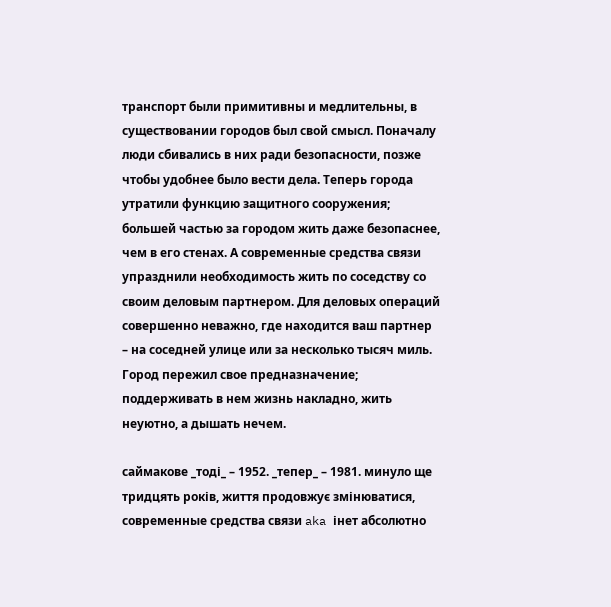транспорт были примитивны и медлительны, в существовании городов был свой смысл. Поначалу люди сбивались в них ради безопасности, позже чтобы удобнее было вести дела. Теперь города утратили функцию защитного сооружения; большей частью за городом жить даже безопаснее, чем в его стенах. А современные средства связи упразднили необходимость жить по соседству со своим деловым партнером. Для деловых операций совершенно неважно, где находится ваш партнер – на соседней улице или за несколько тысяч миль. Город пережил свое предназначение; поддерживать в нем жизнь накладно, жить неуютно, а дышать нечем.

саймакове _тоді_ – 1952. _тепер_ – 1981. минуло ще тридцять років, життя продовжує змінюватися, современные средства связи aka інет абсолютно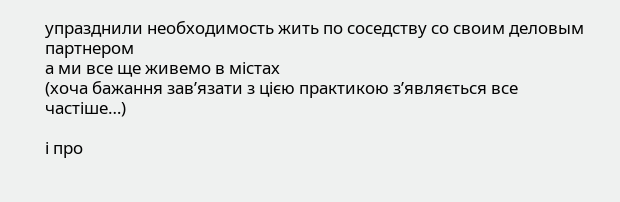упразднили необходимость жить по соседству со своим деловым партнером
а ми все ще живемо в містах
(хоча бажання зав’язати з цією практикою з’являється все частіше…)

і про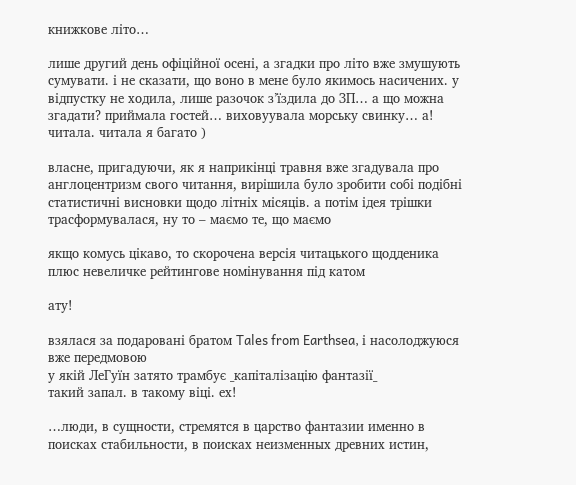книжкове літо…

лише другий день офіційної осені, а згадки про літо вже змушують сумувати. і не сказати, що воно в мене було якимось насичених. у відпустку не ходила, лише разочок з’їздила до ЗП… а що можна згадати? приймала гостей… виховуувала морську свинку… а! читала. читала я багато )

власне, пригадуючи, як я наприкінці травня вже згадувала про англоцентризм свого читання, вирішила було зробити собі подібні статистичні висновки щодо літніх місяців. а потім ідея трішки трасформувалася, ну то – маємо те, що маємо

якщо комусь цікаво, то скорочена версія читацького щодденика плюс невеличке рейтингове номінування під катом

ату!

взялася за подаровані братом Tales from Earthsea, і насолоджуюся вже передмовою
у якій ЛеГуїн затято трамбує _капіталізацію фантазії_
такий запал. в такому віці. ех!

…люди, в сущности, стремятся в царство фантазии именно в поисках стабильности, в поисках неизменных древних истин,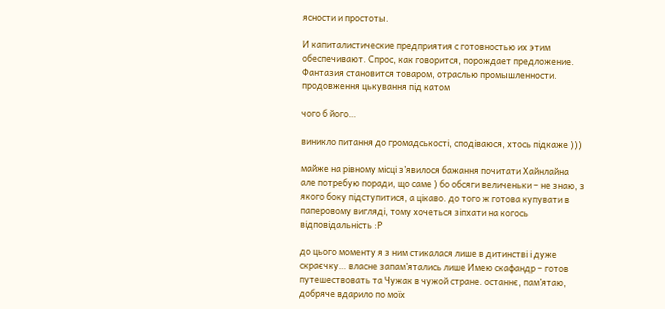ясности и простоты.

И капиталистические предприятия с готовностью их этим обеспечивают. Спрос, как говорится, порождает предложение. Фантазия становится товаром, отраслью промышленности.
продовження цькування під катом

чого б його…

виникло питання до громадськості, сподіваюся, хтось підкаже )))

майже на рівному місці з’явилося бажання почитати Хайнлайна
але потребую поради, що саме ) бо обсяги величеньки – не знаю, з якого боку підступитися, а цікаво. до того ж готова купувати в паперовому вигляді, тому хочеться зіпхати на когось відповідальність :Р

до цього моменту я з ним стикалася лише в дитинстві і дуже скраєчку… власне запам’ятались лише Имею скафандр – готов путешествовать та Чужак в чужой стране. останнє, пам’ятаю, добряче вдарило по моїх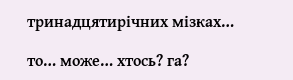тринадцятирічних мізках…

то… може… хтось? га?